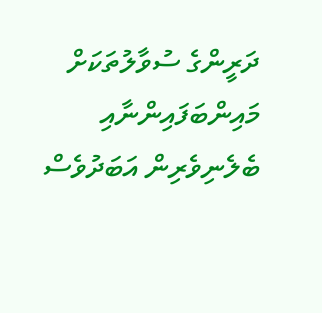ދަރީންގެ ސުވާލުތަކަށް މައިންބަފައިންނާއި ބެލެނިވެރިން އަބަދުވެސް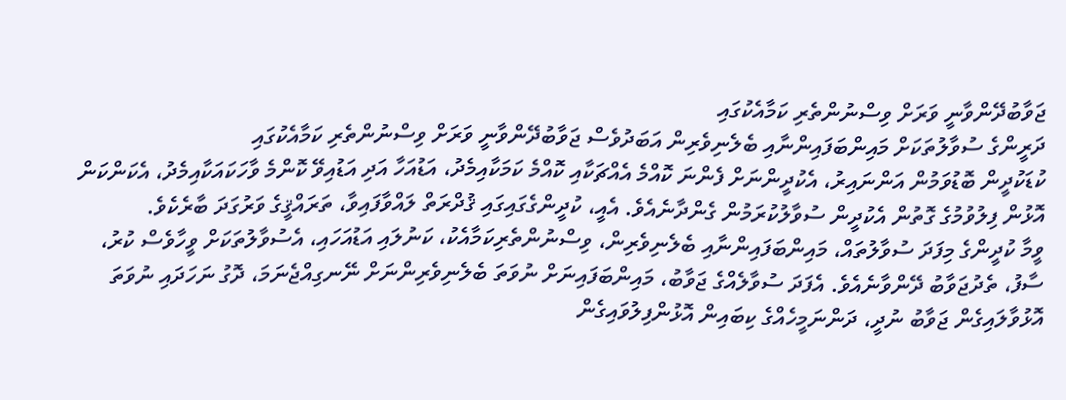ޖަވާބުދޭންވާނީ ވަރަށް ވިސްނުންތެރި ކަމާއެކުގައި
ދަރީންގެ ސުވާލުތަކަށް މައިންބަފައިންނާއި ބެލެނިވެރިން އަބަދުވެސް ޖަވާބުދޭންވާނީ ވަރަށް ވިސްނުންތެރި ކަމާއެކުގައި
ކުޑަކުދީން ބޮޑުވަމުން އަންނައިރު، އެކުދީންނަށް ފެންނަ ކޮއްމެ އެއްޗަކާއި ކޮއްމެ ކަމަކާއިމެދު، އަޑުއަހާ އަދި އަޑުއިވޭ ކޮންމެ ވާހަކައަކާއިމެދު، އެކަންކަން އޮޅުން ފިލުވުމުގެ ގޮތުން އެކުދީން ސުވާލުކުރަމުން ގެންދާނެއެވެ. އެއީ، ކުދީންގެގައިގައި ޤުދްރަތް ލައްވާފައިވާ، ތަރައްޤީގެ ވަރުގަދަ ބާރެކެވެ.
ވީމާ ކުދީންގެ މިފަދަ ސުވާލުތައް، މައިންބަފައިންނާއި ބެލެނިވެރިން، ވިސްނުންތެރިކަމާއެކު، ކަނުލައި އަޑުއަހައި، އެސުވާލުތަކަށް ވީހާވެސް ކުރު، ސާފު، ތެދުޖަވާބު ދޭންވާނެއެވެ. އެފަދަ ސުވާލެއްގެ ޖަވާބު، މައިންބަފައިނަށް ނުވަތަ ބެލެނިވެރިންނަށް ނޭނގިއްޖެނަމަ، ދޮގު ނަހަދައި ނުވަތަ އޮޅުވާލައިގެން ޖަވާބު ނުދީ، ދަންނަމީހެއްގެ ކިބައިން އޮޅުންފިލުވައިގެން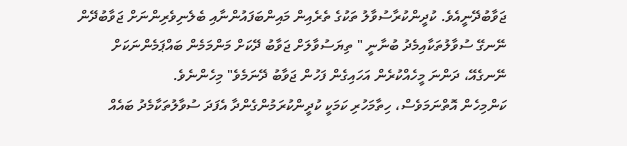ޖަވާބުދޭނީއެވެ. ކުދީންކުރާސުވާލު ތަކުގެ ތެރެއިން މައިންބަފައުންނާއި ބެލެނިވެރިންނަށް ޖަވާބުދޭން ނޭނގޭ ސުވާލުތަކާއިމެދު ބުނާނީ " ތިޔަސުވާލަށް ޖަވާބު ދޭކަށް މަންމަމެން ބައްޕަމެންނަކަށް ނޭނގެއޭ، ދަންނަ މީހެއްކުރެން އަހައިގެން ފަހުން ޖަވާބު ދޭނަމެވެ" މިހެންނެވެ.
ކަންމިހެން އޮތްނަމަވެސް، ހިތާމަހުރި ކަމަކީ ކުދީންކުރަމުންގެންދާ އެފަދަ ސުވާލުތަކާމެދު ބައެއް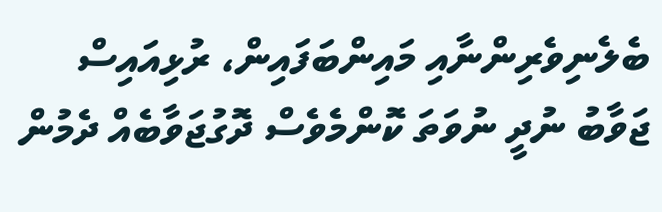ބެލެނިވެރިންނާއި މައިންބަފައިން، ރުޅިއައިސް ޖަވާބު ނުދީ ނުވަތަ ކޮންމެވެސް ދޮގުޖަވާބެއް ދެމުން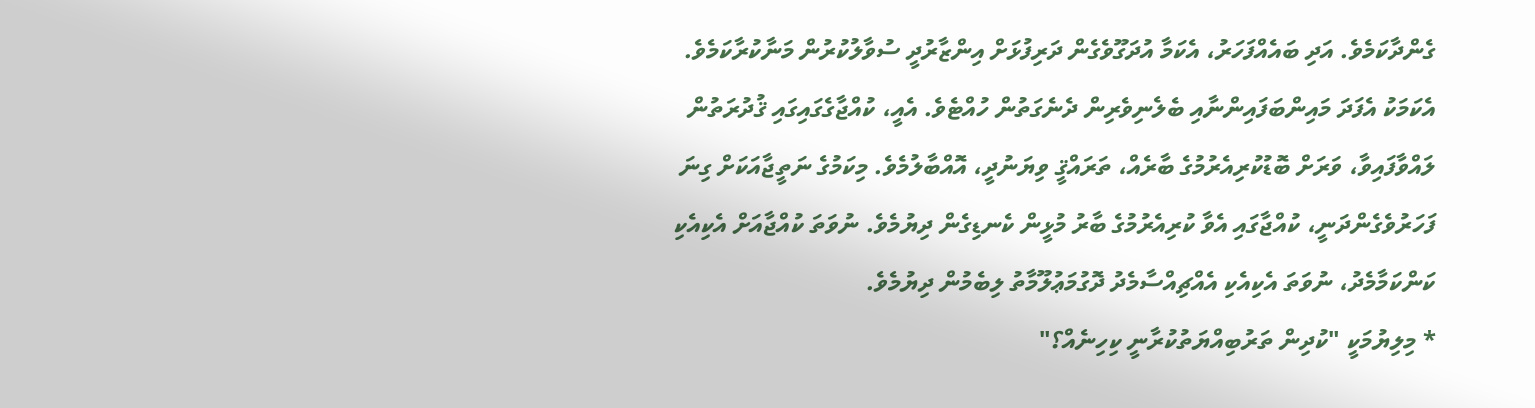ގެންދާކަމެވެ. އަދި ބައެއްފަހަރު، އެކަމާ އުދަގޫވެގެން ދަރިފުޅަށް އިންޒާރުދީ ސުވާލުކުރުން މަނާކުރާކަމެވެ. އެކަމަކު އެފަދަ މައިންބަފައިންނާއި ބެލެނިވެރިން ދެނެގަތުން ހުއްޓެވެ. އެއީ، ކުއްޖާގެގައިގައި ޤުދުރަތުން ލައްވާފައިވާ، ވަރަށް ބޮޑުކުރިއެރުމުގެ ބާރެއް، ތަރައްޤީ ވިޔަނުދީ، އޮއްބާލުމެވެ. މިކަމުގެ ނަތީޖާއަކަށް ގިނަ ފަހަރުވެގެންދަނީ، ކުއްޖާގައި އެވާ ކުރިއެރުމުގެ ބާރު މުޅީން ކެނޑިގެން ދިޔުމެވެ. ނުވަތަ ކުއްޖާއަށް އެކިއެކި ކަންކަމާމެދު، ނުވަތަ އެކިއެކި އެއްޗިއްސާމެދު ދޮގުމަޢުލޫމާތު ލިބެމުން ދިޔުމެވެ.
* މިލިޔުމަކީ "ކުދިން ތަރުބިއްޔަތުކުރާނީ ކިހިނެއް؟"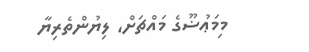މިމަޢުޟޫގެ މައްޗަށް، ލިޔުންތެރިޔާ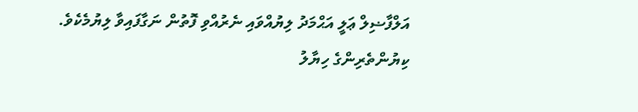އަލްފާޟިލް ޢަލީ އަޙްމަދު ލިޔުއްވައި ނެރުއްވި ފޮތުން ނަގާފައިވާ ލިޔުމެކެވެ.
ކިޔުންތެރިންގެ ހިޔާލު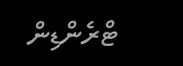ޓްރެންޑިން